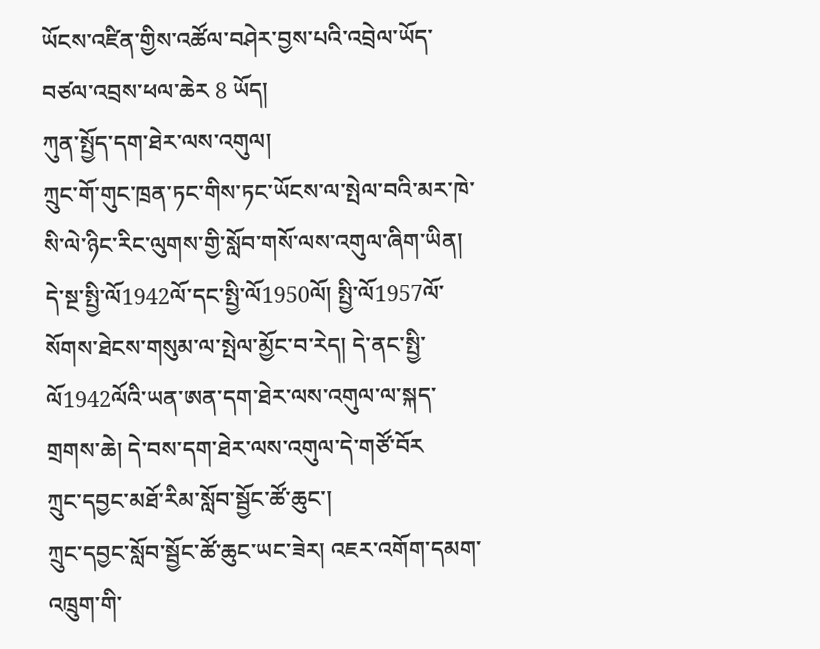ཡོངས་འཛིན་གྱིས་འཚོལ་བཤེར་བྱས་པའི་འབྲེལ་ཡོད་བཙལ་འབྲས་ཕལ་ཆེར 8 ཡོད།
ཀུན་སྤྱོད་དག་ཐེར་ལས་འགུལ།
ཀྲུང་གོ་གུང་ཁྲན་ཏང་གིས་ཏང་ཡོངས་ལ་སྤེལ་བའི་མར་ཁེ་སི་ལེ་ཉིང་རིང་ལུགས་གྱི་སློབ་གསོ་ལས་འགུལ་ཞིག་ཡིན། དེ་སྔ་སྤྱི་ལོ1942ལོ་དང་སྤྱི་ལོ1950ལོ། སྤྱི་ལོ1957ལོ་སོགས་ཐེངས་གསུམ་ལ་སྤེལ་མྱོང་བ་རེད། དེ་ནང་སྤྱི་ལོ1942ལོའི་ཡན་ཨན་དག་ཐེར་ལས་འགུལ་ལ་སྐད་གྲགས་ཆེ། དེ་བས་དག་ཐེར་ལས་འགུལ་དེ་གཙོ་བོར
ཀྲུང་དབྱང་མཐོ་རིམ་སློབ་སྦྱོང་ཚོ་ཆུང་།
ཀྲུང་དབྱང་སློབ་སྦྱོང་ཚོ་ཆུང་ཡང་ཟེར། འཇར་འགོག་དམག་འཁྲུག་གི་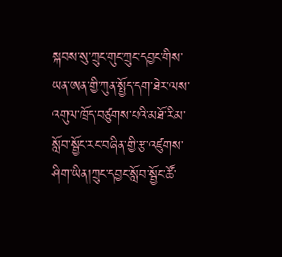སྐབས་སུ་ཀྲུང་གུང་ཀྲུང་དབྱང་གིས་ཡན་ཨན་གྱི་ཀུན་སྤྱོད་དག་ཐེར་ལས་འགུལ་ཁྲོད་བཙུགས་པའི་མཐོ་རིམ་སློབ་སྦྱོང་རང་བཞིན་གྱི་རྩ་འཛུགས་ཤིག་ཡིན།ཀྲུང་དབྱང་སློབ་སྦྱོང་ཚོ་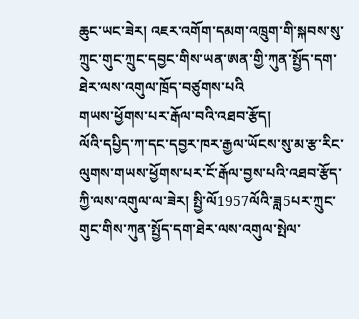ཆུང་ཡང་ཟེར། འཇར་འགོག་དམག་འཁྲུག་གི་སྐབས་སུ་ཀྲུང་གུང་ཀྲུང་དབྱང་གིས་ཡན་ཨན་གྱི་ཀུན་སྤྱོད་དག་ཐེར་ལས་འགུལ་ཁྲོད་བཙུགས་པའི
གཡས་ཕྱོགས་པར་རྒོལ་བའི་འཐབ་རྩོད།
ལོའི་དཔྱིད་ཀ་དང་དབྱར་ཁར་རྒྱལ་ཡོངས་སུ་མ་རྩ་རིང་ལུགས་གཡས་ཕྱོགས་པར་ངོ་རྒོལ་བྱས་པའི་འཐབ་རྩོད་ཀྱི་ལས་འགུལ་ལ་ཟེར། སྤྱི་ལོ1957ལོའི་ཟླ5པར་ཀྲུང་གུང་གིས་ཀུན་སྤྱོད་དག་ཐེར་ལས་འགུལ་སྤེལ་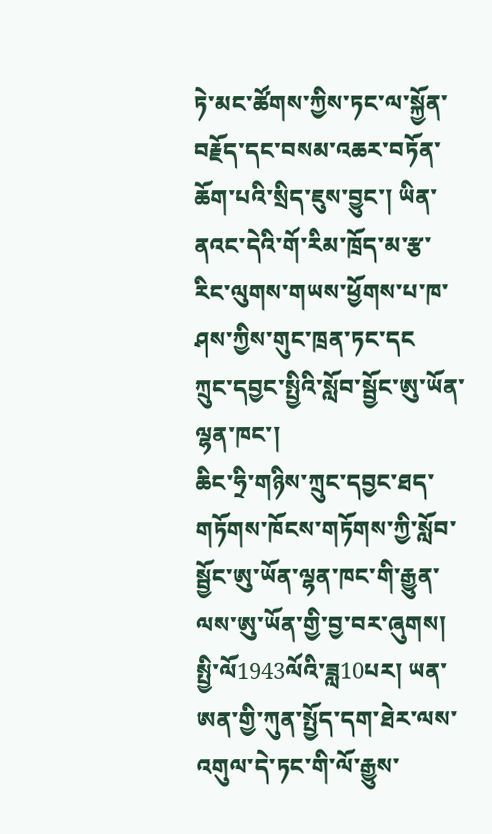ཏེ་མང་ཚོགས་ཀྱིས་ཏང་ལ་སྐྱོན་བརྗོད་དང་བསམ་འཆར་བཏོན་ཆོག་པའི་སྲིད་ཇུས་བྱུང་། ཡིན་ནའང་དེའི་གོ་རིམ་ཁྲོད་མ་རྩ་རིང་ལུགས་གཡས་ཕྱོགས་པ་ཁ་ཤས་ཀྱིས་གུང་ཁྲན་ཏང་དང
ཀྲུང་དབྱང་སྤྱིའི་སློབ་སྦྱོང་ཨུ་ཡོན་ལྷན་ཁང་།
ཆིང་ཧྲི་གཉིས་ཀྲུང་དབྱང་ཐད་གཏོགས་ཁོངས་གཏོགས་ཀྱི་སློབ་སྦྱོང་ཨུ་ཡོན་ལྷན་ཁང་གི་རྒྱུན་ལས་ཨུ་ཡོན་གྱི་བྱ་བར་ཞུགས། སྤྱི་ལོ1943ལོའི་ཟླ10པར། ཡན་ཨན་གྱི་ཀུན་སྤྱོད་དག་ཐེར་ལས་འགུལ་དེ་ཏང་གི་ལོ་རྒྱུས་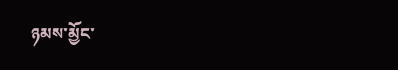ཉམས་མྱོང་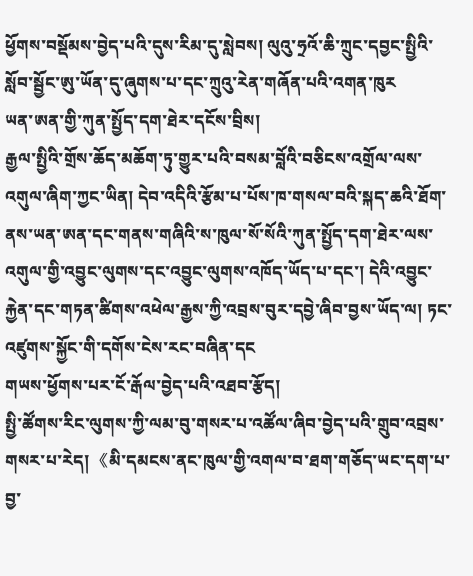ཕྱོགས་བསྡོམས་བྱེད་པའི་དུས་རིམ་དུ་སླེབས། ལུའུ་ཧྲའོ་ཆི་ཀྲུང་དབྱང་སྤྱིའི་སློབ་སྦྱོང་ཨུ་ཡོན་དུ་ཞུགས་པ་དང་ཀྲུའུ་རེན་གཞོན་པའི་འགན་ཁུར
ཡན་ཨན་གྱི་ཀུན་སྤྱོད་དག་ཐེར་དངོས་བྲིས།
རྒྱལ་སྤྱིའི་གྲོས་ཆོད་མཆོག་ཏུ་གྱུར་པའི་བསམ་བློའི་བཅིངས་འགྲོལ་ལས་འགུལ་ཞིག་ཀྱང་ཡིན། དེབ་འདིའི་རྩོམ་པ་པོས་ཁ་གསལ་བའི་སྐད་ཆའི་ཐོག་ནས་ཡན་ཨན་དང་གནས་གཞིའི་ས་ཁུལ་སོ་སོའི་ཀུན་སྤྱོད་དག་ཐེར་ལས་འགུལ་གྱི་འབྱུང་ལུགས་དང་འབྱུང་ལུགས་འཁོད་ཡོད་པ་དང་། དེའི་འབྱུང་རྐྱེན་དང་གཏན་ཚིགས་འཕེལ་རྒྱས་ཀྱི་འབྲས་བུར་དབྱེ་ཞིབ་བྱས་ཡོད་ལ། ཏང་འཛུགས་སྐྱོང་གི་དགོས་ངེས་རང་བཞིན་དང
གཡས་ཕྱོགས་པར་ངོ་རྒོལ་བྱེད་པའི་འཐབ་རྩོད།
སྤྱི་ཚོགས་རིང་ལུགས་ཀྱི་ལམ་བུ་གསར་པ་འཚོལ་ཞིབ་བྱེད་པའི་གྲུབ་འབྲས་གསར་པ་རེད། 《མི་དམངས་ནང་ཁུལ་གྱི་འགལ་བ་ཐག་གཅོད་ཡང་དག་པ་བྱ་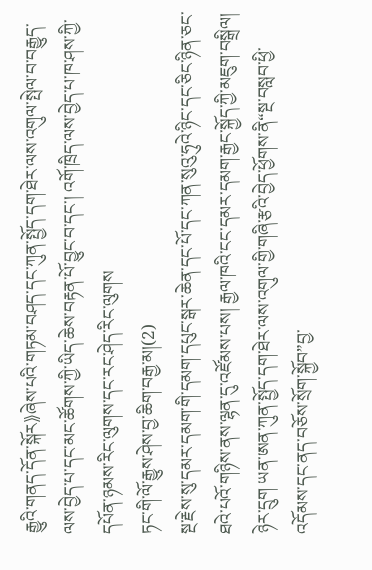རྒྱུའི་གནད་དོན་སྐོར》ཞེས་པའི་གཏམ་བཤད་དང་ཀུན་སྤྱོད་དག་ཐེར་ལས་འགུལ་སྤེལ་བ་བརྒྱུད་ལས་བྱེད་པ་དང་མང་ཚོགས་ཀྱི་ཡིད་ཆེས་བརྟན་པོ་བྱུང་བ་དང་། འགོ་ཁྲིད་ལས་བྱེད་པ་ཁ་ཤས་ཀྱི་དཔོན་ཉམས་རིང་ལུགས་དང་རང་ཤེད་རིང་ལུགས
ཏང་གི་ལོ་རྒྱུས་ཤེས་བྱ་ཆིག་བརྒྱ་མ།(2)
སྔ་རྗེས་སུ་དམར་དམག་གི་དམག་དཔུང་སྒར་ཆེན་དང་པོ་དང་ཀན་སུའུ་ཧུའེ་ཉིང་དང་ཅིང་ཉིན་ཅང་ཐའེ་པའོ་གཉིས་ནས་ལྷན་དུ་འཛོམས་པས། རྒྱལ་ཁའི་ངང་དམར་དམག་རྒྱང་སྐྱོད་ཀྱི་མཇུག་བསྒྲིལ། ཉེར་དྲུག ཡན་ཨན་ཀུན་སྤྱོད་དག་ཐེར་ལས་འགུལ་གྱི་གཞི་རྩའི་བྱེད་ཕྱོགས་ནི“སྔ་བསླབ་ཕྱི་འདོམས་དང་ནད་བཅོས་སྲོག་སྐྱོབ”བྱ་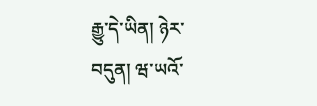རྒྱུ་དེ་ཡིན། ཉེར་བདུན། ཝ་ཡའོ་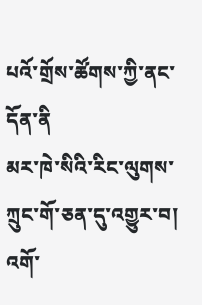པའོ་གྲོས་ཚོགས་ཀྱི་ནང་དོན་ནི
མར་ཁེ་སིའི་རིང་ལུགས་ཀྲུང་གོ་ཅན་དུ་འགྱུར་བ།
འགོ་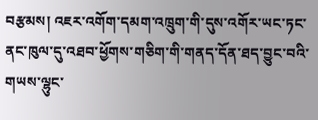བརྩམས། འཇར་འགོག་དམག་འཁྲུག་གི་དུས་འགོར་ཡང་ཏང་ནང་ཁུལ་དུ་འཐབ་ཕྱོགས་གཅིག་གི་གནད་དོན་ཐད་བྱུང་བའི་གཡས་ལྷུང་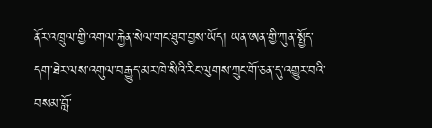ནོར་འཁྲུལ་གྱི་འགལ་རྐྱེན་སེལ་གང་ཐུབ་བྱས་ཡོད། ཡན་ཨན་གྱི་ཀུན་སྤྱོད་དག་ཐེར་ལས་འགུལ་བརྒྱུད་མར་ཁེ་སིའི་རིང་ལུགས་ཀྲུང་གོ་ཅན་དུ་འགྱུར་བའི་བསམ་བློ་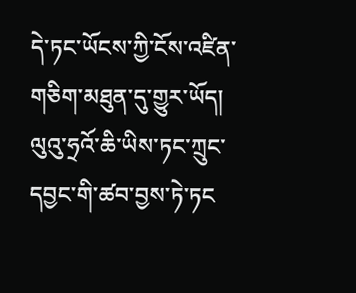དེ་ཏང་ཡོངས་ཀྱི་ངོས་འཛིན་གཅིག་མཐུན་དུ་གྱུར་ཡོད། ལུའུ་ཧྲའོ་ཆི་ཡིས་ཏང་ཀྲུང་དབྱང་གི་ཚབ་བྱས་ཏེ་ཏང